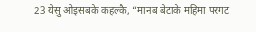23 येसु ओइसबके कहल्कै, “मानब बेटाके महिमा परगट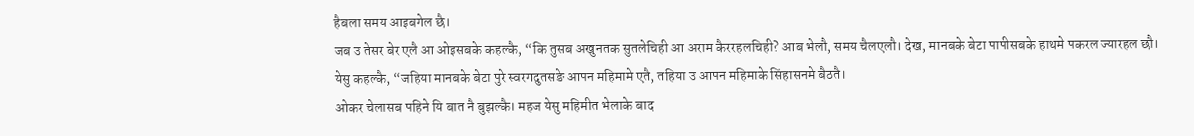हैबला समय आइबगेल छै।
जब उ तेसर बेर एलै आ ओइसबके कहल्कै, “कि तुसब अखुनतक सुतलेचिही आ अराम कैररहलचिही? आब भेलौ, समय चैलएलौ। देख, मानबके बेटा पापीसबके हाथमे पकरल ज्यारहल छौ।
येसु कहल्कै, “जहिया मानबके बेटा पुरे स्वरगदुतसङे आपन महिमामे एतै, तहिया उ आपन महिमाके सिंहासनमे बैठतै।
ओकर चेलासब पहिने यि बात नै बुझल्कै। महज येसु महिमीत भेलाके बाद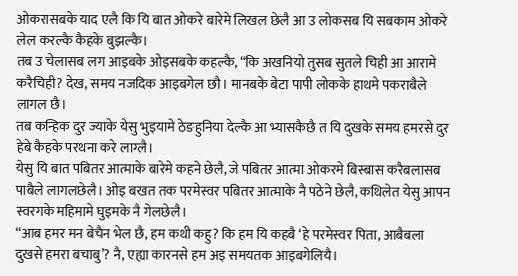ओकरासबके याद एलै कि यि बात ओकरे बारेमे लिखल छेलै आ उ लोकसब यि सबकाम ओकरे लेल करल्कै कैहके बुझल्कै।
तब उ चेलासब लग आइबके ओइसबके कहल्कै, “कि अखनियो तुसब सुतले चिही आ आरामे करैचिही? देख, समय नजदिक आइबगेल छौ। मानबके बेटा पापी लोकके हाथमे पकराबैले लागल छै।
तब कन्हिक दुर ज्याके येसु भुइयामे ठेङहुनिया देल्कै आ भ्यासकैछै त यि दुखके समय हमरसे दुर हेबे कैहके परथना करे लाग्लै।
येसु यि बात पबितर आत्माके बारेमे कहने छेलै, जे पबितर आत्मा ओकरमे बिस्बास करैबलासब पाबैले लागलछेलै। ओइ बखत तक परमेस्वर पबितर आत्माके नै पठेने छेलै, कथिलेत येसु आपन स्वरगके महिमामे घुइमके नै गेलछेलै।
“आब हमर मन बेचैन भेल छै, हम कथी कहु? कि हम यि कहबै ‘हे परमेस्वर पिता, आबैबला दुखसे हमरा बचाबु’? नै, एह्या कारनसे हम अइ समयतक आइबगेलियै।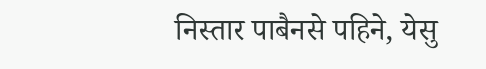निस्तार पाबैनसे पहिने, येसु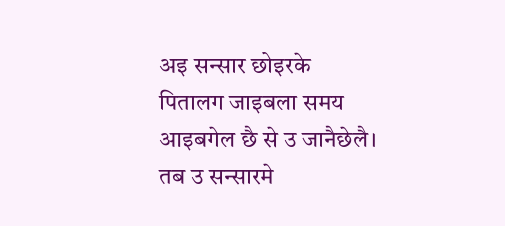अइ सन्सार छोइरके पितालग जाइबला समय आइबगेल छै से उ जानैछेलै। तब उ सन्सारमे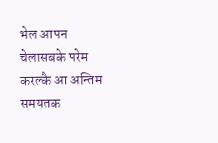भेल आपन चेलासबके परेम करल्कै आ अन्तिम समयतक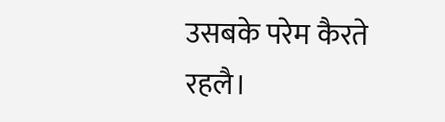उसबके परेम कैरते रहलै।